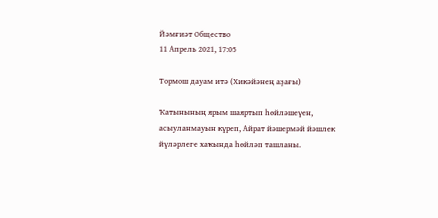Йәмғиәт Общество
11 Апрель 2021, 17:05

Тормош дауам итә (Хикәйәнең аҙағы)

Ҡатынының ярым шаяртып һөйләшеүен, асыуланмауын күреп, Айрат йәшермәй йәшлек йүләрлеге хаҡында һөйләп ташланы.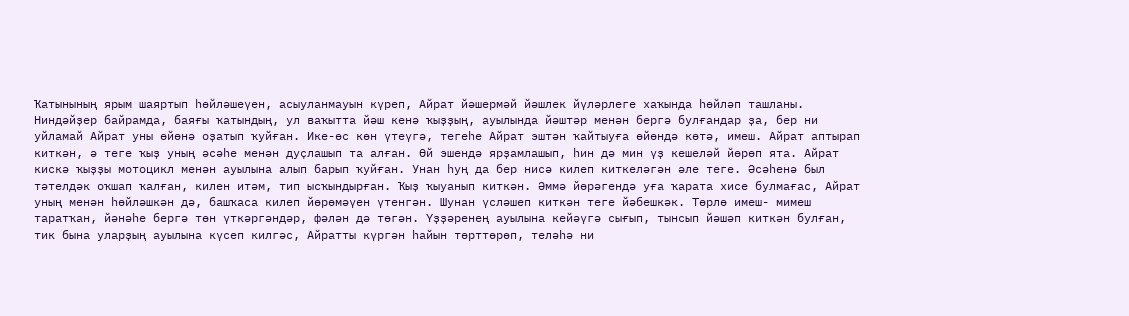Ҡатынының ярым шаяртып һөйләшеүен, асыуланмауын күреп, Айрат йәшермәй йәшлек йүләрлеге хаҡында һөйләп ташланы. Ниндәйҙер байрамда, баяғы ҡатындың, ул ваҡытта йәш кенә ҡыҙҙың, ауылында йәштәр менән бергә булғандар ҙа, бер ни уйламай Айрат уны өйөнә оҙатып ҡуйған. Ике-өс көн үтеүгә, тегеһе Айрат эштән ҡайтыуға өйөндә көтә, имеш. Айрат аптырап киткән, ә теге ҡыҙ уның әсәһе менән дуҫлашып та алған. Өй эшендә ярҙамлашып, һин дә мин үҙ кешеләй йөрөп ята. Айрат кискә ҡыҙҙы мотоцикл менән ауылына алып барып ҡуйған. Унан һуң да бер нисә килеп киткеләгән әле теге. Әсәһенә был тәтелдәк оҡшап ҡалған, килен итәм, тип ысҡындырған. Ҡыҙ ҡыуанып киткән. Әммә йөрәгендә уға ҡарата хисе булмағас, Айрат уның менән һөйләшкән дә, башҡаса килеп йөрөмәүен үтенгән. Шунан үсләшеп киткән теге йәбешкәк. Төрлө имеш- мимеш таратҡан, йәнәһе бергә төн үткәргәндәр, фәлән дә төгән. Үҙҙәренең ауылына кейәүгә сығып, тынсып йәшәп киткән булған, тик бына уларҙың ауылына күсеп килгәс, Айратты күргән һайын төрттөрөп, теләһә ни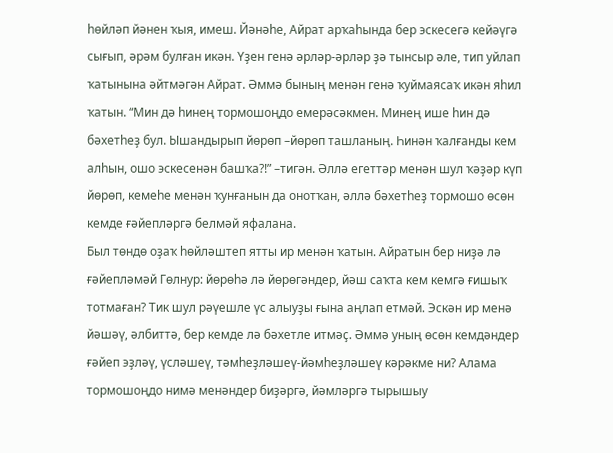һөйләп йәнен ҡыя, имеш. Йәнәһе, Айрат арҡаһында бер эскесегә кейәүгә сығып, әрәм булған икән. Үҙен генә әрләр-әрләр ҙә тынсыр әле, тип уйлап ҡатынына әйтмәгән Айрат. Әммә бының менән генә ҡуймаясаҡ икән яһил ҡатын. “Мин дә һинең тормошоңдо емерәсәкмен. Минең ише һин дә бәхетһеҙ бул. Ышандырып йөрөп –йөрөп ташланың. Һинән ҡалғанды кем алһын, ошо эскесенән башҡа?!” –тигән. Әллә егеттәр менән шул ҡәҙәр күп йөрөп, кемеһе менән ҡунғанын да онотҡан, әллә бәхетһеҙ тормошо өсөн кемде ғәйепләргә белмәй яфалана.
Был төндө оҙаҡ һөйләштеп ятты ир менән ҡатын. Айратын бер ниҙә лә ғәйепләмәй Гөлнур: йөрөһә лә йөрөгәндер, йәш саҡта кем кемгә ғишыҡ тотмаған? Тик шул рәүешле үс алыуҙы ғына аңлап етмәй. Эскән ир менә йәшәү, әлбиттә, бер кемде лә бәхетле итмәҫ. Әммә уның өсөн кемдәндер ғәйеп эҙләү, үсләшеү, тәмһеҙләшеү-йәмһеҙләшеү кәрәкме ни? Алама тормошоңдо нимә менәндер биҙәргә, йәмләргә тырышыу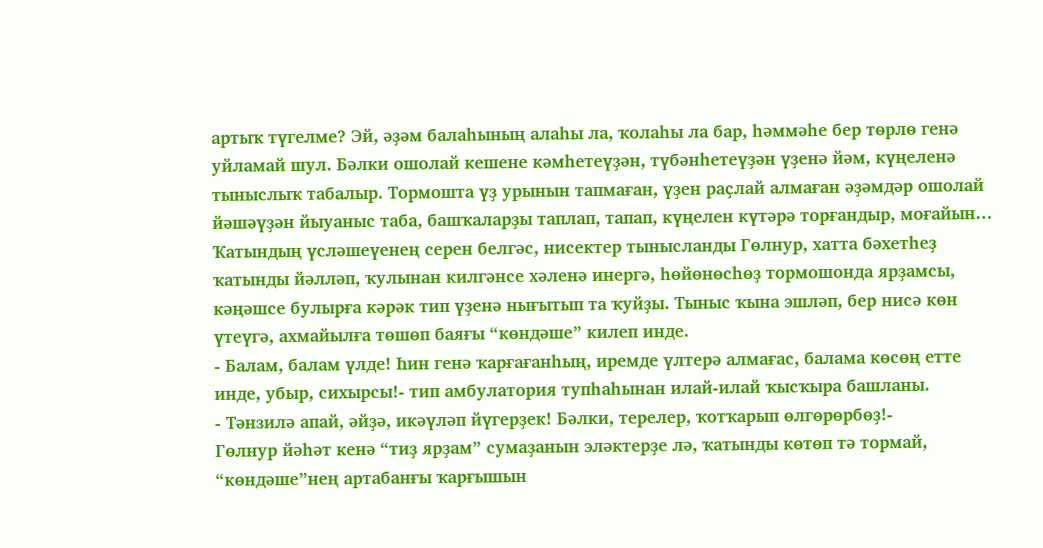артыҡ түгелме? Эй, әҙәм балаһының алаһы ла, ҡолаһы ла бар, һәммәһе бер төрлө генә уйламай шул. Бәлки ошолай кешене кәмһетеүҙән, түбәнһетеүҙән үҙенә йәм, күңеленә тыныслыҡ табалыр. Тормошта үҙ урынын тапмаған, үҙен раҫлай алмаған әҙәмдәр ошолай йәшәүҙән йыуаныс таба, башҡаларҙы таплап, тапап, күңелен күтәрә торғандыр, моғайын…
Ҡатындың үсләшеүенең серен белгәс, нисектер тынысланды Гөлнур, хатта бәхетһеҙ ҡатынды йәлләп, ҡулынан килгәнсе хәленә инергә, һөйөнөсһөҙ тормошонда ярҙамсы, кәңәшсе булырға кәрәк тип үҙенә нығытып та ҡуйҙы. Тыныс ҡына эшләп, бер нисә көн үтеүгә, ахмайылға төшөп баяғы “көндәше” килеп инде.
- Балам, балам үлде! Һин генә ҡарғағанһың, иремде үлтерә алмағас, балама көсөң етте инде, убыр, сихырсы!- тип амбулатория тупһаһынан илай-илай ҡысҡыра башланы.
- Тәнзилә апай, әйҙә, икәүләп йүгерҙек! Бәлки, терелер, ҡотҡарып өлгөрөрбөҙ!-
Гөлнур йәһәт кенә “тиҙ ярҙам” сумаҙанын эләктерҙе лә, ҡатынды көтөп тә тормай, “көндәше”нең артабанғы ҡарғышын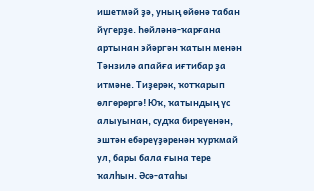ишетмәй ҙә, уның өйөнә табан йүгерҙе. Һөйләнә-ҡарғана артынан эйәргән ҡатын менән Тәнзилә апайға иғтибар ҙа итмәне. Тиҙерәк, ҡотҡарып өлгөрөргә! Юҡ, ҡатындың үс алыуынан, судҡа биреүенән, эштән ебәреүҙәренән ҡурҡмай ул, бары бала ғына тере ҡалһын. Әсә-атаһы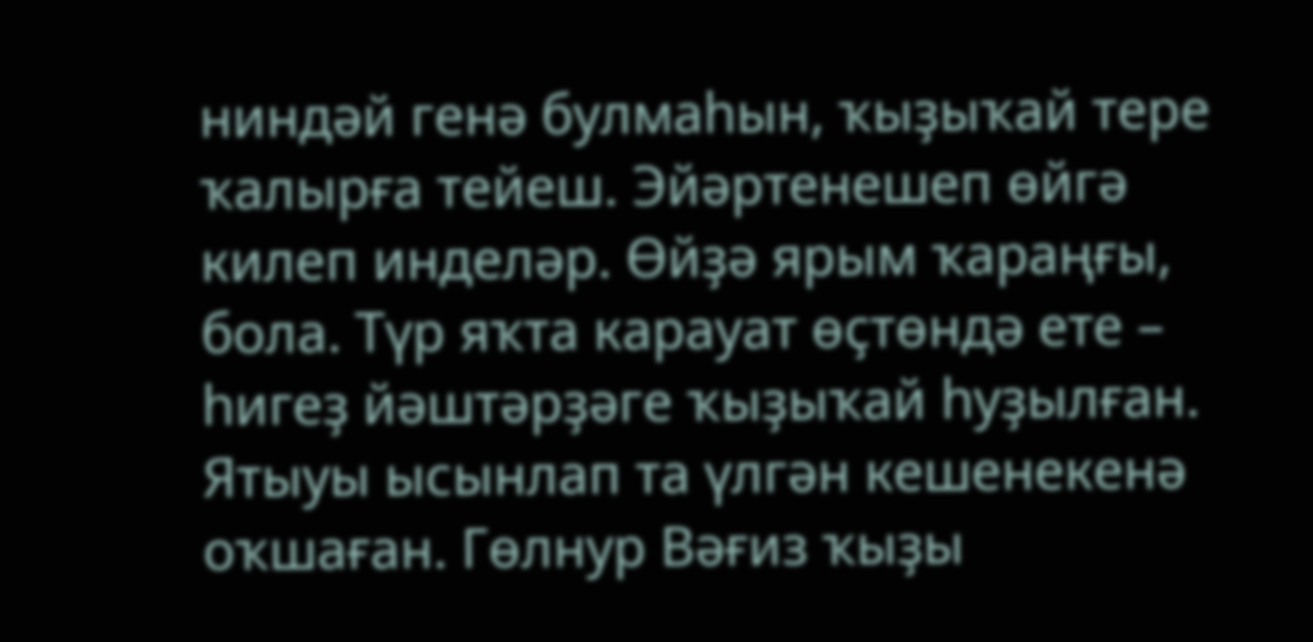ниндәй генә булмаһын, ҡыҙыҡай тере ҡалырға тейеш. Эйәртенешеп өйгә килеп инделәр. Өйҙә ярым ҡараңғы, бола. Түр яҡта карауат өҫтөндә ете – һигеҙ йәштәрҙәге ҡыҙыҡай һуҙылған. Ятыуы ысынлап та үлгән кешенекенә оҡшаған. Гөлнур Вәғиз ҡыҙы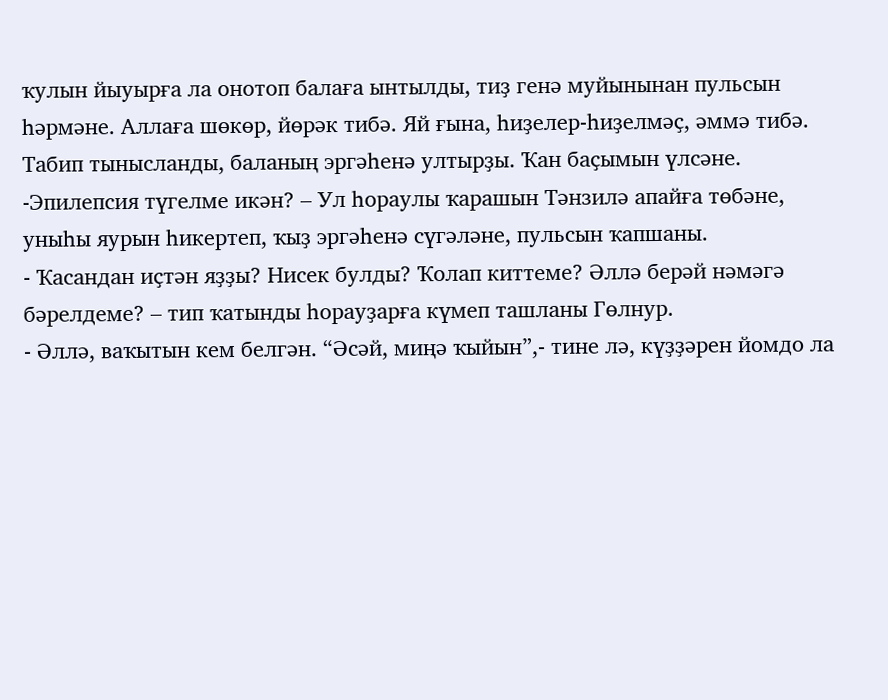ҡулын йыуырға ла онотоп балаға ынтылды, тиҙ генә муйынынан пульсын һәрмәне. Аллаға шөкөр, йөрәк тибә. Яй ғына, һиҙелер-һиҙелмәҫ, әммә тибә. Табип тынысланды, баланың эргәһенә ултырҙы. Ҡан баҫымын үлсәне.
-Эпилепсия түгелме икән? – Ул һораулы ҡарашын Тәнзилә апайға төбәне, уныһы яурын һикертеп, ҡыҙ эргәһенә сүгәләне, пульсын ҡапшаны.
- Ҡасандан иҫтән яҙҙы? Нисек булды? Ҡолап киттеме? Әллә берәй нәмәгә бәрелдеме? – тип ҡатынды һорауҙарға күмеп ташланы Гөлнур.
- Әллә, ваҡытын кем белгән. “Әсәй, миңә ҡыйын”,- тине лә, күҙҙәрен йомдо ла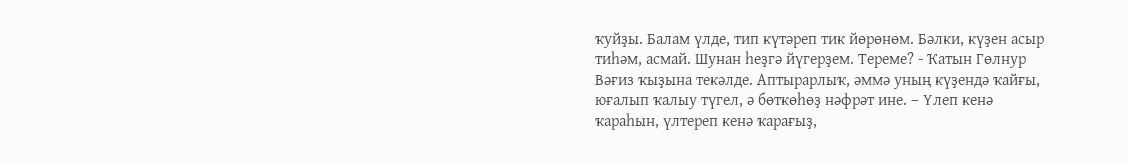ҡуйҙы. Балам үлде, тип күтәреп тик йөрөнөм. Бәлки, күҙен асыр тиһәм, асмай. Шунан һеҙгә йүгерҙем. Тереме? - Ҡатын Гөлнур Вәғиз ҡыҙына текәлде. Аптырарлыҡ, әммә уның күҙендә ҡайғы, юғалып ҡалыу түгел, ә бөткөһөҙ нәфрәт ине. – Үлеп кенә ҡараһын, үлтереп кенә ҡарағыҙ,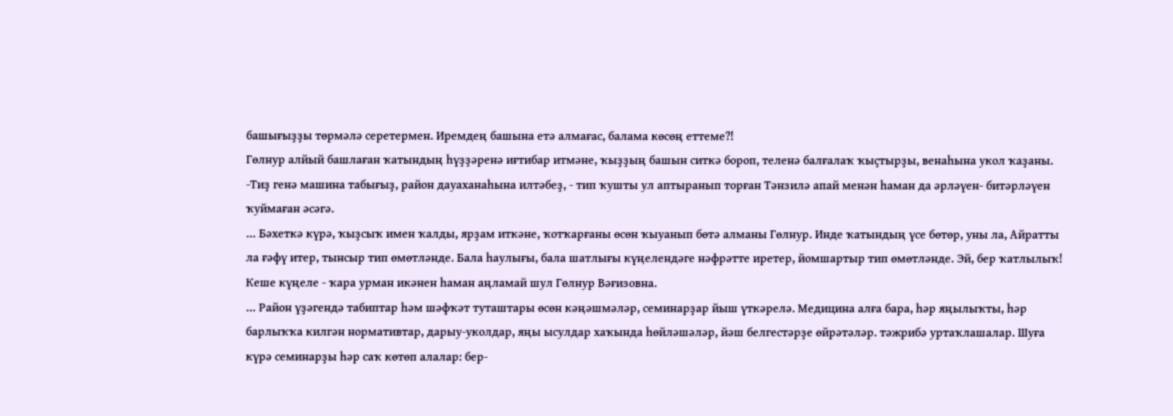башығыҙҙы төрмәлә серетермен. Иремдең башына етә алмағас, балама көсөң еттеме?!
Гөлнур алйый башлаған ҡатындың һүҙҙәренә иғтибар итмәне, ҡыҙҙың башын ситкә бороп, теленә балғалаҡ ҡыҫтырҙы, венаһына укол ҡаҙаны.
-Тиҙ генә машина табығыҙ, район дауаханаһына илтәбеҙ, - тип ҡушты ул аптыранып торған Тәнзилә апай менән һаман да әрләүен- битәрләүен ҡуймаған әсәгә.
… Бәхеткә күрә, ҡыҙсыҡ имен ҡалды, ярҙам иткәне, ҡотҡарғаны өсөн ҡыуанып бөтә алманы Гөлнур. Инде ҡатындың үсе бөтөр, уны ла, Айратты ла ғәфү итер, тынсыр тип өмөтләнде. Бала һаулығы, бала шатлығы күңелендәге нәфрәтте иретер, йомшартыр тип өмөтләнде. Эй, бер ҡатлылыҡ! Кеше күңеле - ҡара урман икәнен һаман аңламай шул Гөлнур Вәғизовна.
… Район үҙәгендә табиптар һәм шәфҡәт туташтары өсөн кәңәшмәләр, семинарҙар йыш үткәрелә. Медицина алға бара, һәр яңылыҡты, һәр барлыҡҡа килгән нормативтар, дарыу-уколдар, яңы ысулдар хаҡында һөйләшәләр, йәш белгестәрҙе өйрәтәләр. тәжрибә уртаҡлашалар. Шуға күрә семинарҙы һәр саҡ көтөп алалар: бер-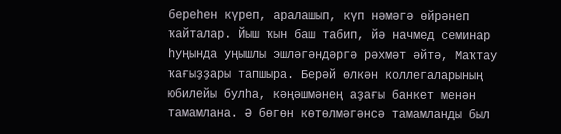береһен күреп, аралашып, күп нәмәгә өйрәнеп ҡайталар. Йыш ҡын баш табип, йә начмед семинар һуңында уңышлы эшләгәндәргә рәхмәт әйтә, Маҡтау ҡағыҙҙары тапшыра. Берәй өлкән коллегаларының юбилейы булһа, кәңәшмәнең аҙағы банкет менән тамамлана. Ә бөгөн көтөлмәгәнсә тамамланды был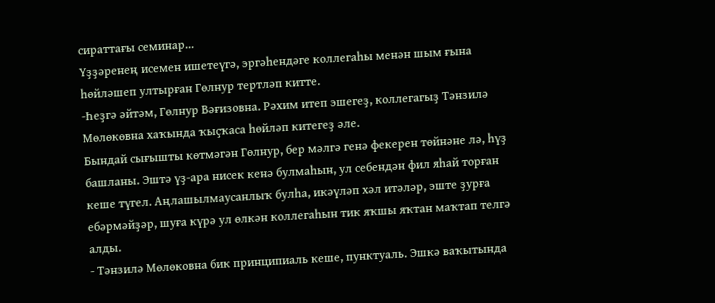сираттағы семинар...
Үҙҙәренең исемен ишетеүгә, эргәһендәге коллегаһы менән шым ғына һөйләшеп ултырған Гөлнур тертләп китте.
-Һеҙгә әйтәм, Гөлнур Вәғизовна. Рәхим итеп эшегеҙ, коллегагыҙ Тәнзилә Мөлөкөвна хаҡында ҡыҫҡаса һөйләп китегеҙ әле.
Бындай сығышты көтмәгән Гөлнур, бер мәлгә генә фекерен төйнәне лә, һүҙ башланы. Эштә үҙ-ара нисек кенә булмаһын, ул себендән фил яһай торған кеше түгел. Аңлашылмаусанлыҡ булһа, икәүләп хәл итәләр, эште ҙурға ебәрмәйҙәр, шуға күрә ул өлкән коллегаһын тик яҡшы яҡтан маҡтап телгә алды.
- Тәнзилә Мөлөковна бик принципиаль кеше, пунктуаль. Эшкә ваҡытында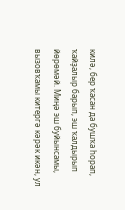килә, бер ҡасан да бушҡа һорап, ҡайҙалыр барып, эш ҡалдырып йөрөмәй. Миңә эш буйынсамы, вызовҡамы китергә кәрәк икән, ул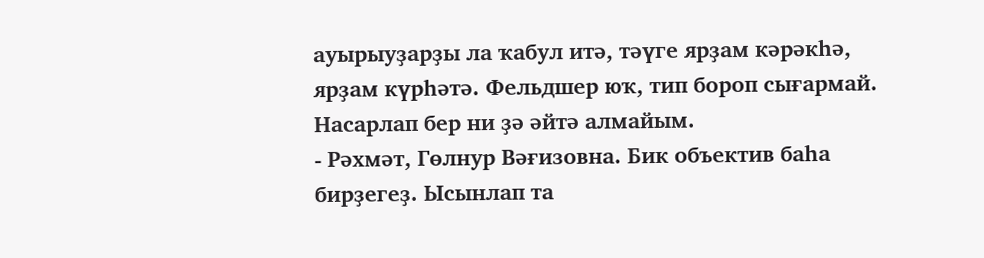ауырыуҙарҙы ла ҡабул итә, тәүге ярҙам кәрәкһә, ярҙам күрһәтә. Фельдшер юҡ, тип бороп сығармай. Насарлап бер ни ҙә әйтә алмайым.
- Рәхмәт, Гөлнур Вәғизовна. Бик объектив баһа бирҙегеҙ. Ысынлап та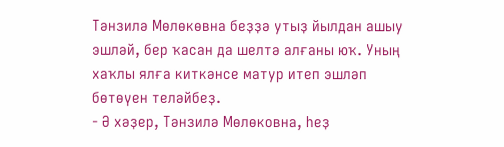Тәнзилә Мөлөкөвна беҙҙә утыҙ йылдан ашыу эшләй, бер ҡасан да шелтә алғаны юҡ. Уның хаҡлы ялға киткәнсе матур итеп эшләп бөтөүен теләйбеҙ.
- Ә хәҙер, Тәнзилә Мөлөковна, һеҙ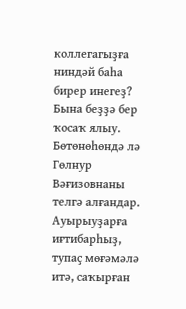коллегагыҙға ниндәй баһа бирер инегеҙ? Бына беҙҙә бер ҡосаҡ ялыу. Бөтөнөһөндә лә Гөлнур Вәғизовнаны телгә алғандар. Ауырыуҙарға иғтибарһыҙ, тупаҫ мөғәмәлә итә, саҡырған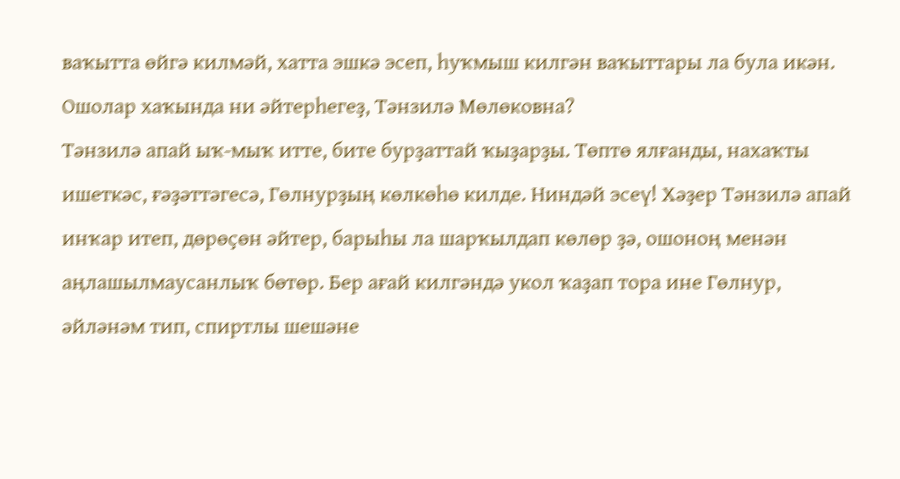ваҡытта өйгә килмәй, хатта эшкә эсеп, һуҡмыш килгән ваҡыттары ла була икән. Ошолар хаҡында ни әйтерһегеҙ, Тәнзилә Мөлөковна?
Тәнзилә апай ыҡ-мыҡ итте, бите бурҙаттай ҡыҙарҙы. Төптө ялғанды, нахаҡты ишеткәс, ғәҙәттәгесә, Гөлнурҙың көлкөһө килде. Ниндәй эсеү! Хәҙер Тәнзилә апай инҡар итеп, дөрөҫөн әйтер, барыһы ла шарҡылдап көлөр ҙә, ошоноң менән аңлашылмаусанлыҡ бөтөр. Бер ағай килгәндә укол ҡаҙап тора ине Гөлнур, әйләнәм тип, спиртлы шешәне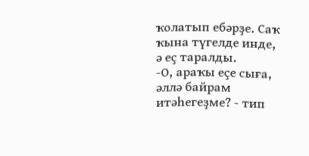ҡолатып ебәрҙе. Саҡ ҡына түгелде инде, ә еҫ таралды.
-О, араҡы еҫе сыға, әллә байрам итәһегеҙме? - тип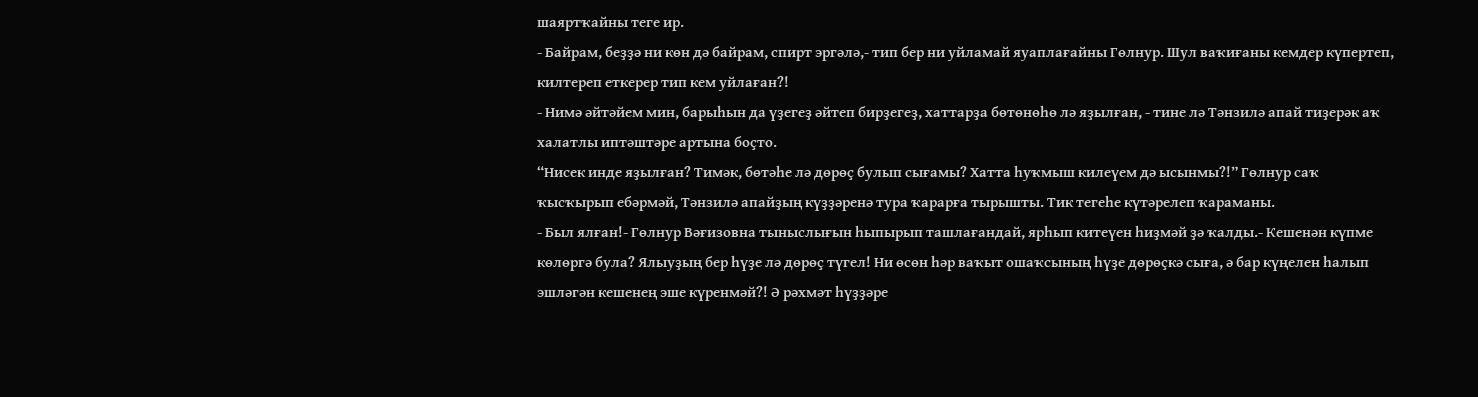шаяртҡайны теге ир.
- Байрам, беҙҙә ни көн дә байрам, спирт эргәлә,- тип бер ни уйламай яуаплағайны Гөлнур. Шул ваҡиғаны кемдер күпертеп, килтереп еткерер тип кем уйлаған?!
- Нимә әйтәйем мин, барыһын да үҙегеҙ әйтеп бирҙегеҙ, хаттарҙа бөтөнөһө лә яҙылған, - тине лә Тәнзилә апай тиҙерәк аҡ халатлы иптәштәре артына боҫто.
“Нисек инде яҙылған? Тимәк, бөтәһе лә дөрөҫ булып сығамы? Хатта һуҡмыш килеүем дә ысынмы?!” Гөлнур саҡ ҡысҡырып ебәрмәй, Тәнзилә апайҙың күҙҙәренә тура ҡарарға тырышты. Тик тегеһе күтәрелеп ҡараманы.
- Был ялған!- Гөлнур Вәғизовна тыныслығын һыпырып ташлағандай, ярһып китеүен һиҙмәй ҙә ҡалды.- Кешенән күпме көлөргә була? Ялыуҙың бер һүҙе лә дөрөҫ түгел! Ни өсөн һәр ваҡыт ошаҡсының һүҙе дөрөҫкә сыға, ә бар күңелен һалып эшләгән кешенең эше күренмәй?! Ә рәхмәт һүҙҙәре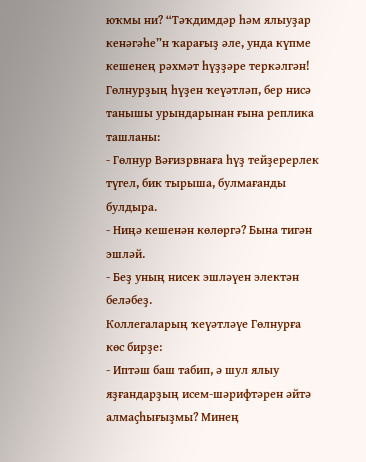юҡмы ни? “Тәҡдимдәр һәм ялыуҙар кенәгәһе”н ҡарағыҙ әле, унда күпме кешенең рәхмәт һүҙҙәре теркәлгән!
Гөлнурҙың һүҙен ҡеүәтләп, бер нисә танышы урындарынан ғына реплика ташланы:
- Гөлнур Вәғизрвнаға һүҙ тейҙерерлек түгел, бик тырыша, булмағанды булдыра.
- Ниңә кешенән көлөргә? Бына тигән эшләй.
- Беҙ уның нисек эшләүен электән беләбеҙ.
Коллегаларың ҡеүәтләүе Гөлнурға көс бирҙе:
- Иптәш баш табип, ә шул ялыу яҙғандарҙың исем-шәрифтәрен әйтә алмаҫһығыҙмы? Минең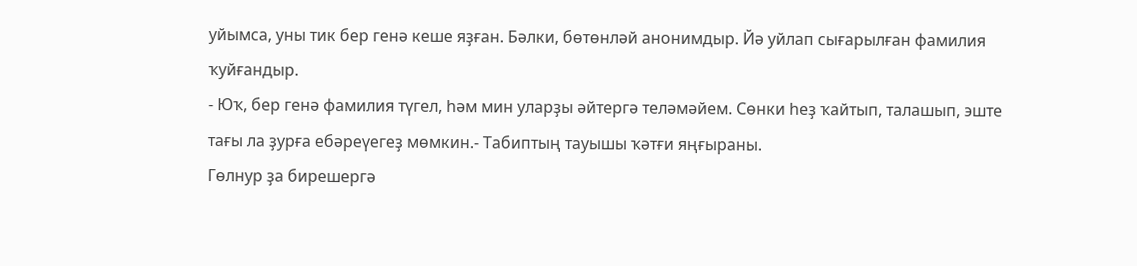уйымса, уны тик бер генә кеше яҙған. Бәлки, бөтөнләй анонимдыр. Йә уйлап сығарылған фамилия ҡуйғандыр.
- Юҡ, бер генә фамилия түгел, һәм мин уларҙы әйтергә теләмәйем. Сөнки һеҙ ҡайтып, талашып, эште тағы ла ҙурға ебәреүегеҙ мөмкин.- Табиптың тауышы ҡәтғи яңғыраны.
Гөлнур ҙа бирешергә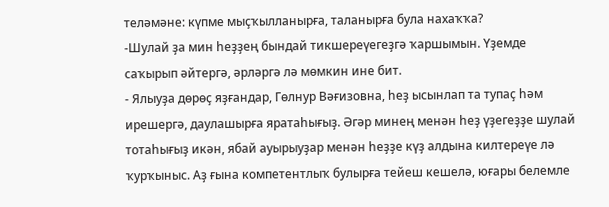теләмәне: күпме мыҫҡылланырға, таланырға була нахаҡҡа?
-Шулай ҙа мин һеҙҙең бындай тикшереүегеҙгә ҡаршымын. Үҙемде саҡырып әйтергә, әрләргә лә мөмкин ине бит.
- Ялыуҙа дөрөҫ яҙғандар, Гөлнур Вәғизовна, һеҙ ысынлап та тупаҫ һәм ирешергә, даулашырға яратаһығыҙ. Әгәр минең менән һеҙ үҙегеҙҙе шулай тотаһығыҙ икән, ябай ауырыуҙар менән һеҙҙе күҙ алдына килтереүе лә ҡурҡыныс. Аҙ ғына компетентлыҡ булырға тейеш кешелә, юғары белемле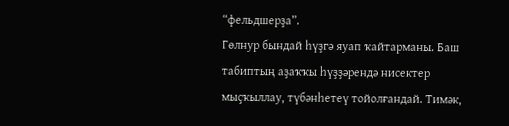“фельдшерҙа”.
Гөлнур бындай һүҙгә яуап ҡайтарманы. Баш табиптың аҙаҡҡы һүҙҙәрендә нисектер мыҫҡыллау, түбәнһетеү тойолғандай. Тимәк,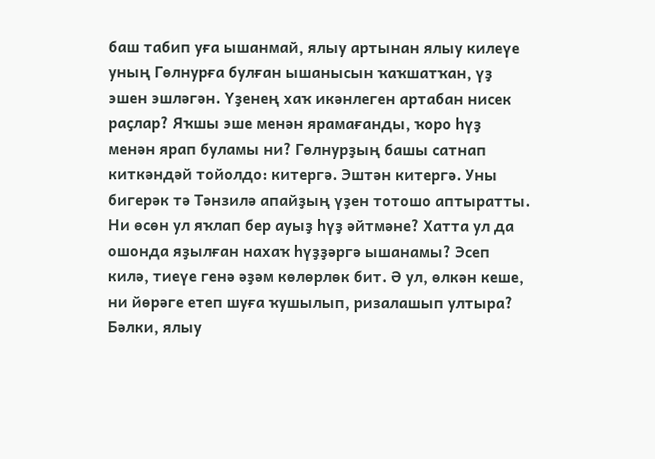баш табип уға ышанмай, ялыу артынан ялыу килеүе уның Гөлнурға булған ышанысын ҡаҡшатҡан, үҙ эшен эшләгән. Үҙенең хаҡ икәнлеген артабан нисек раҫлар? Яҡшы эше менән ярамағанды, ҡоро һүҙ менән ярап буламы ни? Гөлнурҙың башы сатнап киткәндәй тойолдо: китергә. Эштән китергә. Уны бигерәк тә Тәнзилә апайҙың үҙен тотошо аптыратты. Ни өсөн ул яҡлап бер ауыҙ һүҙ әйтмәне? Хатта ул да ошонда яҙылған нахаҡ һүҙҙәргә ышанамы? Эсеп килә, тиеүе генә әҙәм көлөрлөк бит. Ә ул, өлкән кеше, ни йөрәге етеп шуға ҡушылып, ризалашып ултыра? Бәлки, ялыу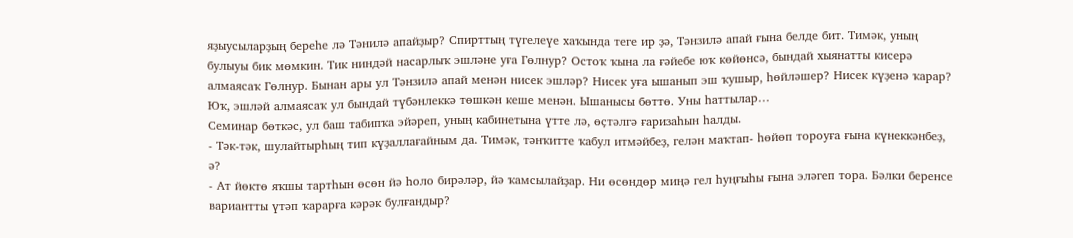яҙыусыларҙың береһе лә Тәнилә апайҙыр? Спирттың түгелеүе хаҡында теге ир ҙә, Тәнзилә апай ғына белде бит. Тимәк, уның булыуы бик мөмкин. Тик ниндәй насарлыҡ эшләне уға Гөлнур? Остоҡ ҡына ла ғәйебе юҡ көйөнсә, бындай хыянатты кисерә алмаясаҡ Гөлнур. Бынан ары ул Тәнзилә апай менән нисек эшләр? Нисек уға ышанып эш ҡушыр, һөйләшер? Нисек күҙенә ҡарар? Юҡ, эшләй алмаясаҡ ул бындай түбәнлеккә төшкән кеше менән. Ышанысы бөттө. Уны һаттылар…
Семинар бөткәс, ул баш табипҡа эйәреп, уның кабинетына үтте лә, өҫтәлгә ғаризаһын һалды.
- Тәк-тәк, шулайтырһың тип күҙаллағайным да. Тимәк, тәнҡитте ҡабул итмәйбеҙ, гелән маҡтап- һөйөп тороуға ғына күнеккәнбеҙ, ә?
- Ат йөктө яҡшы тартһын өсөн йә һоло бирәләр, йә ҡамсылайҙар. Ни өсөндөр миңә гел һуңғыһы ғына эләгеп тора. Бәлки беренсе вариантты үтәп ҡарарға кәрәк булғандыр?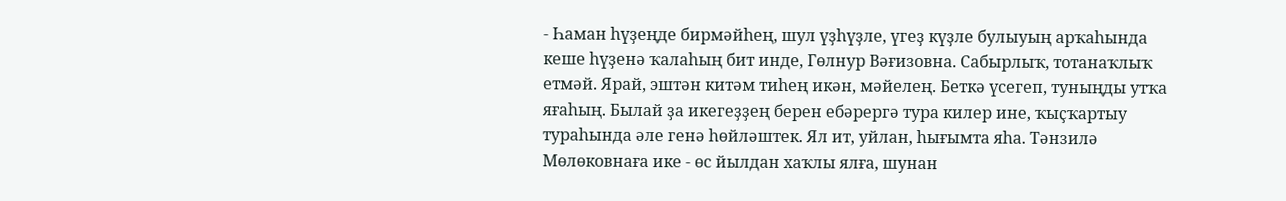- Һаман һүҙеңде бирмәйһең, шул үҙһүҙле, үгеҙ күҙле булыуың арҡаһында кеше һүҙенә ҡалаһың бит инде, Гөлнур Вәғизовна. Сабырлыҡ, тотанаҡлыҡ етмәй. Ярай, эштән китәм тиһең икән, мәйелең. Беткә үсегеп, туныңды утҡа яғаһың. Былай ҙа икегеҙҙең берен ебәрергә тура килер ине, ҡыҫҡартыу тураһында әле генә һөйләштек. Ял ит, уйлан, һығымта яһа. Тәнзилә Мөлөковнаға ике - өс йылдан хаҡлы ялға, шунан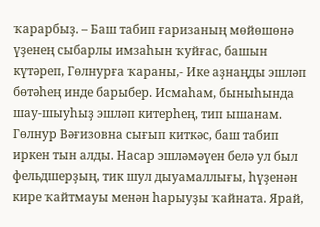ҡарарбыҙ. – Баш табип ғаризаның мөйөшөнә үҙенең сыбарлы имзаһын ҡуйғас, башын күтәреп, Гөлнурға ҡараны,- Ике аҙнаңды эшләп бөтәһең инде барыбер. Исмаһам, быныһында шау-шыуһыҙ эшләп китерһең, тип ышанам.
Гөлнур Вәғизовна сығып киткәс, баш табип иркен тын алды. Насар эшләмәүен белә ул был фельдшерҙың, тик шул дыуамаллығы, һүҙенән кире ҡайтмауы менән һарыуҙы ҡайната. Ярай,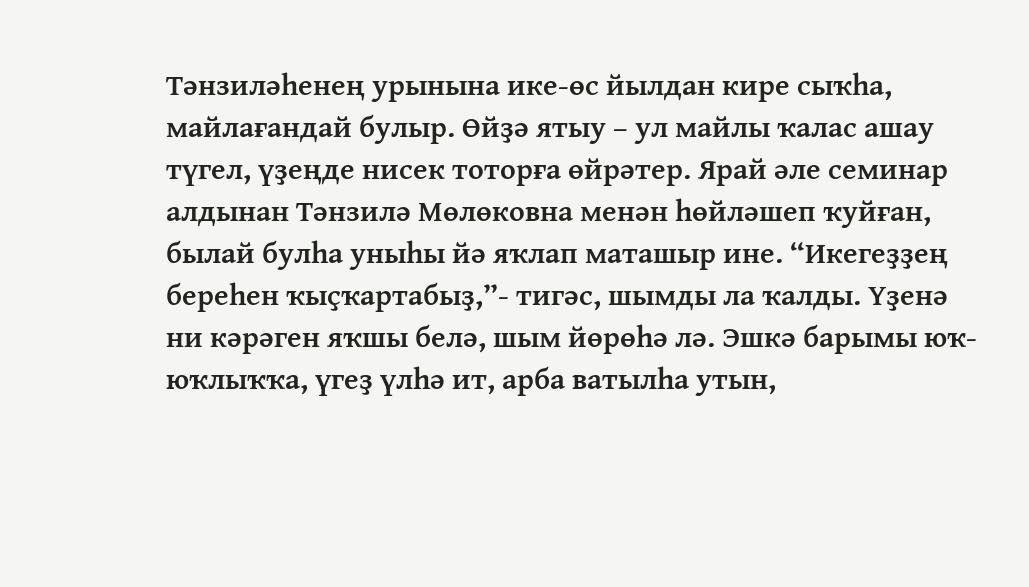Тәнзиләһенең урынына ике-өс йылдан кире сыҡһа, майлағандай булыр. Өйҙә ятыу – ул майлы ҡалас ашау түгел, үҙеңде нисек тоторға өйрәтер. Ярай әле семинар алдынан Тәнзилә Мөлөковна менән һөйләшеп ҡуйған, былай булһа уныһы йә яҡлап маташыр ине. “Икегеҙҙең береһен ҡыҫҡартабыҙ,”- тигәс, шымды ла ҡалды. Үҙенә ни кәрәген яҡшы белә, шым йөрөһә лә. Эшкә барымы юҡ-юҡлыҡҡа, үгеҙ үлһә ит, арба ватылһа утын,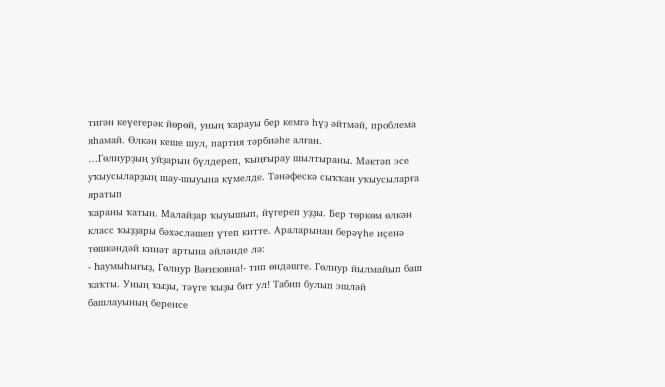тигән кеүегерәк йөрөй, уның ҡарауы бер кемгә һүҙ әйтмәй, проблема яһамай. Өлкән кеше шул, партия тәрбиәһе алған.
…Гөлнурҙың уйҙарын бүлдереп, ҡыңғырау шылтыраны. Мәктәп эсе уҡыусыларҙың шау-шыуына күмелде. Тәнәфескә сыҡҡан уҡыусыларға яратып
ҡараны ҡатын. Малайҙар ҡыуышып, йүгереп уҙҙы. Бер төркөм өлкән класс ҡыҙҙары бәхәсләшеп үтеп китте. Араларынан берәүһе иҫенә төшкәндәй кинәт артына әйләнде лә:
- Һаумыһығыҙ, Гөлнур Вәғизовна!- тип өндәште. Гөлнур йылмайып баш ҡаҡты. Уның ҡыҙы, тәүге ҡыҙы бит ул! Табип булып эшләй башлауының беренсе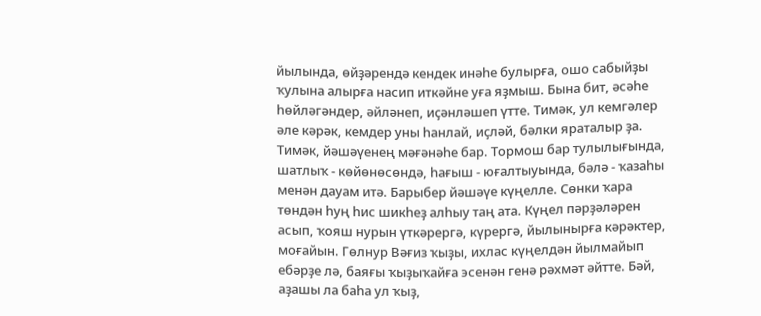йылында, өйҙәрендә кендек инәһе булырға, ошо сабыйҙы ҡулына алырға насип иткәйне уға яҙмыш. Бына бит, әсәһе һөйләгәндер, әйләнеп, иҫәнләшеп үтте. Тимәк, ул кемгәлер әле кәрәк, кемдер уны һанлай, иҫләй, бәлки яраталыр ҙа. Тимәк, йәшәүенең мәғәнәһе бар. Тормош бар тулылығында, шатлыҡ - көйөнөсөндә, һағыш - юғалтыуында, бәлә - ҡазаһы менән дауам итә. Барыбер йәшәүе күңелле. Сөнки ҡара төндән һуң һис шикһеҙ алһыу таң ата. Күңел пәрҙәләрен асып, ҡояш нурын үткәрергә, күрергә, йылынырға кәрәктер, моғайын. Гөлнур Вәғиз ҡыҙы, ихлас күңелдән йылмайып ебәрҙе лә, баяғы ҡыҙыҡайға эсенән генә рәхмәт әйтте. Бәй, аҙашы ла баһа ул ҡыҙ,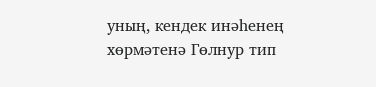уның, кендек инәһенең
хөрмәтенә Гөлнур тип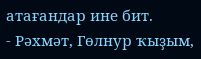атағандар ине бит.
- Рәхмәт, Гөлнур ҡыҙым,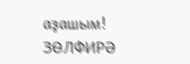аҙашым!
ЗӨЛФИРӘ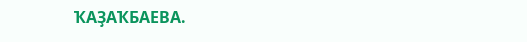ҠАҘАҠБАЕВА.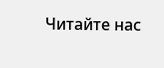Читайте нас